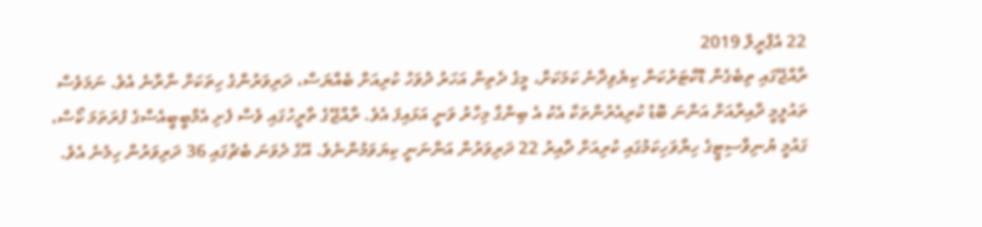22 އެޕްރީލް 2019
ރާއްޖޭގައި ތިބެގެން ޑޮކްޓަރުކަން ކިޔެވިދާނެ ކަމަކަށް، މީގެ ދެތިން އަހަރު ދުވަހު ކުރިއަށް ބެއްޔަސް، ދަރިވަރުންގެ ހިތަކަށް ނާރާނެ އެވެ. ނަމަވެސް ތައުލީމީ ދާއިރާއަށް އަންނަ ބޮޑު ކުރިއެރުންތަކާ އެކު އެ ބިންގާ މިހާރު ވަނީ އަޅައިފަ އެވެ. ރާއްޖޭގެ ތާރީހުގައި ވެސް ފެށި އެމްބީބީއެސްގެ ފުރަތަމަ ކޯސް، ގައުމީ ޔުނިވާސިޓީގެ ހިޔާވަހިކަމުގައި ކުރިއަށް ދާއިރު 22 ދަރިވަރުން އަންނަނީ ކިޔަވަމުންނެވެ. އޭގެ ދެވަނަ ބެޗުގައި 36 ދަރިވަރުން ހިމެނެ އެވެ.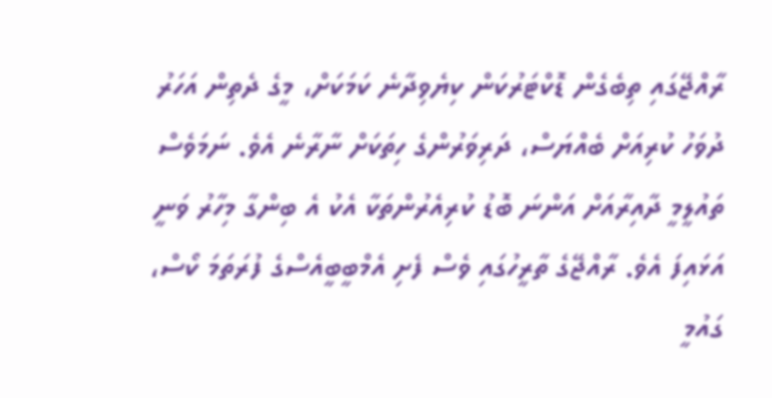ރާއްޖޭގައި ތިބެގެން ޑޮކްޓަރުކަން ކިޔެވިދާނެ ކަމަކަށް، މީގެ ދެތިން އަހަރު ދުވަހު ކުރިއަށް ބެއްޔަސް، ދަރިވަރުންގެ ހިތަކަށް ނާރާނެ އެވެ. ނަމަވެސް ތައުލީމީ ދާއިރާއަށް އަންނަ ބޮޑު ކުރިއެރުންތަކާ އެކު އެ ބިންގާ މިހާރު ވަނީ އަޅައިފަ އެވެ. ރާއްޖޭގެ ތާރީހުގައި ވެސް ފެށި އެމްބީބީއެސްގެ ފުރަތަމަ ކޯސް، ގައުމީ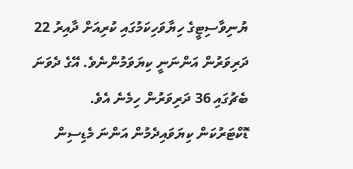ޔުނިވާސިޓީގެ ހިޔާވަހިކަމުގައި ކުރިއަށް ދާއިރު 22 ދަރިވަރުން އަންނަނީ ކިޔަވަމުންނެވެ. އޭގެ ދެވަނަ ބެޗުގައި 36 ދަރިވަރުން ހިމެނެ އެވެ.
ޑޮކްޓަރުކަން ކިޔަވައިދެމުން އަންނަ މެޑިސިން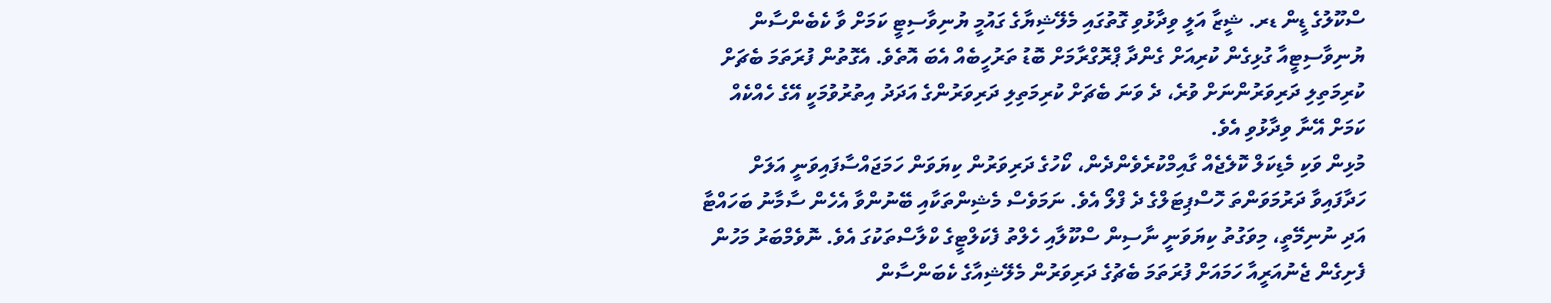ސްކޫލުގެ ޑީން ޑރ. ޝީޒާ އަލީ ވިދާޅުވި ގޮތުގައި މެލޭޝިޔާގެ ގައުމީ ޔުނިވާސިޓީ ކަމަށް ވާ ކެބެންސާން ޔުނިވާސިޓީއާ ގުޅިގެން ކުރިއަށް ގެންދާ ޕްރޮގްރާމަށް ބޮޑު ތަރުހީބެއް އެބަ އޮތެވެ. އެގޮތުން ފުރަތަމަ ބެޗަށް ކުރިމަތިލި ދަރިވަރުންނަށް ވުރެ، ދެ ވަނަ ބެޗަށް ކުރިމަތިލި ދަރިވަރުންގެ އަދަދު އިތުރުވުމަކީ އޭގެ ހެއްކެއް ކަމަށް އޭނާ ވިދާޅުވި އެވެ.
މުޅިން ވަކި މެޑިކަލް ކޮލެޖެއް ގާއިމްކުރެވެންދެން، ކޯހުގެ ދަރިވަރުން ކިޔަވަން ހަމަޖައްސާފައިވަނީ އަލަށް ހަދާފައިވާ ދަރުމަވަންތަ ހޮސްޕިޓަލްގެ ދެ ފްލޯ އެވެ. ނަމަވެސް މެޝިންތަކާއި ބޭނުންވާ އެހެން ސާމާނު ބަހައްޓާ އަދި ނުނިމޭތީ، މިވަގުތު ކިޔަވަނީ ނާސިން ސްކޫލާއި ހެލްތު ފެކަލްޓީގެ ކްލާސްތަކުގަ އެވެ. ނޮވެމްބަރު މަހުން ފެށިގެން ޖެނުއަރީއާ ހަމައަށް ފުރަތަމަ ބެޗުގެ ދަރިވަރުން މެލޭޝިއާގެ ކެބަންސާން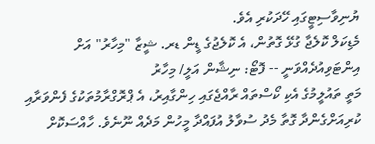ޔުނިވާސިޓީގައި ހޭދަކުރި އެވެ.
މެޑިކަލް ކޮލެޖާ ގުޅޭ ގޮތުން، އެ ކޮލެޖުގެ ޑީން ޑރ. ޝީޒާ "މިހާރު" އަށް އިންޓަވިއުދެއްވަނީ -- ފޮޓޯ: ނިޝާން އަލީ/ މިހާރު
މަތީ ތައުލީމުގެ އެކި ކޯސްތައް ރާއްޖެގައި ހިންގާއިރު، އެ ޕްރޮގްރާމުތަކުގެ ފެންވަރާއި ކުރިއަށްގެންދާ ގޮތާ މެދު ސުވާލު އުފައްދާ މީހުން މަދެއް ނޫނެވެ. ހާއްސަކޮށް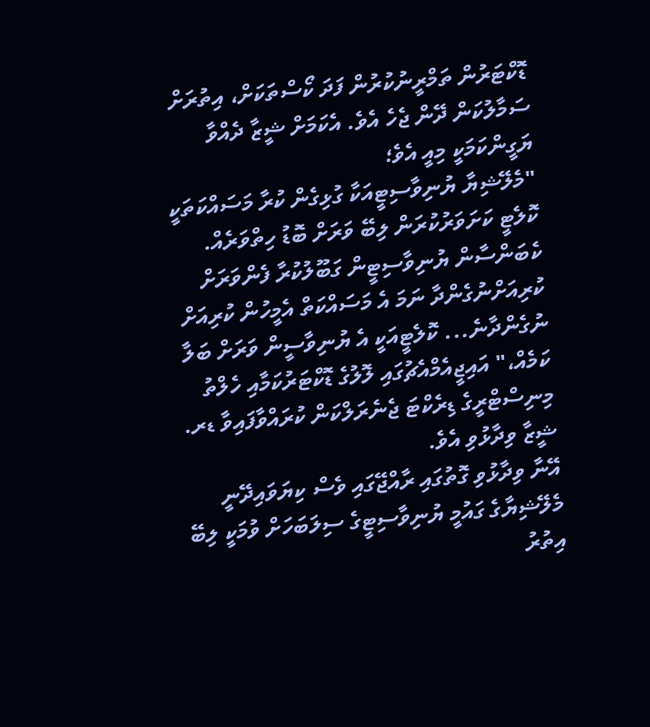ޑޮކްޓަރުން ތަމްރީނުކުރުން ފަދަ ކޯސްތަކަށް، އިތުރަށް ސަމާލުކަން ދޭން ޖެހެ އެވެ. އެކަމަށް ޝީޒާ ދެއްވާ ޔަގީންކަމަކީ މިއީ އެވެ؛
"މެލޭޝިޔާ ޔުނިވާސިޓީއަކާ ގުޅިގެން ކުރާ މަސައްކަތަކީ ކޮލެޓީ ކަށަވަރުކުރަން ލިބޭ ވަރަށް ބޮޑު ހިތްވަރެއް. ކެބަންސާން ޔުނިވާސިޓީން ގަބޫލުކުރާ ފެންވަރަށް ކުރިއަށްނުގެންދާ ނަމަ އެ މަސައްކަތް އެމީހުން ކުރިއަށް ނުގެންދާނެ... ކޮލެޓީއަކީ އެ ޔުނިވާސީން ވަރަށް ބަލާ ކަމެއް،" އައިޖީއެމްއެޗުގައި ލޮލުގެ ޑޮކްޓަރުކަމާއި ހެލްތު މިނިސްޓްރީގެ ޑިރެކްޓަ ޖެނެރަލްކަން ކުރައްވާފައިވާ ޑރ. ޝީޒާ ވިދާޅުވި އެވެ.
އޭނާ ވިދާޅުވި ގޮތުގައި ރާއްޖޭގައި ވެސް ކިޔަވައިދޭނީ މެލޭޝިޔާގެ ގައުމީ ޔުނިވާސިޓީގެ ސިލަބަހަށް ވުމަކީ ލިބޭ އިތުރު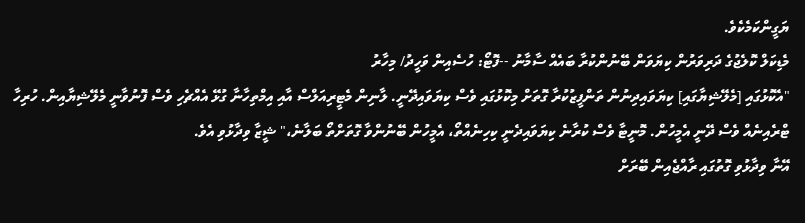ޔަގީންކަމެކެވެ.
މެޑިކަލް ކޮލެޖުގެ ދަރިވަރުން ކިޔަވަން ބޭނުންކުރާ ބައެއް ސާމާނު --ފޮޓޯ: ހުސެއިން ވަހީދު/ މިހާރު
"އެކޮޅުގައި [މެލޭޝިޔާގައި] ކިޔަވައިދިނުން ތަންފީޒުކުރާ ގޮތަށް މިކޮޅުގައި ވެސް ކިޔަވައިދޭނީ. ލާނިން މެޓީރިއަލްސް އާއި އިމްތިހާނާ ގުޅޭ އެއްޗެހި ވެސް ފޮނުވާނީ މެލޭޝިޔާއިން. ހުރިހާ ޓްރެއިނެއް ވެސް ދޭނީ އެމީހުން. މޮނީޓާ ވެސް ކުރާނެ ކިޔަވައިދެނީ ކިހިނެއްތޯ، އެމީހުން ބޭނުންވާ ގޮތަށްތޯ ބަލާނެ،" ޝީޒާ ވިދާޅުވި އެވެ.
އޭނާ ވިދާޅުވި ގޮތުގައި ރާއްޖެއިން ބޭރަށް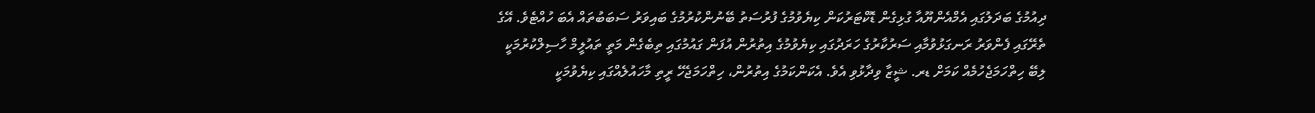ދިއުމުގެ ބަދަލުގައި އެމްއެންޔޫއާ ގުޅިގެން ޑޮކްޓަރުކަން ކިޔެވުމުގެ ފުރުސަތު ބޭނުންކުރުމުގެ ބައިވަރު ސަބަބުތައް އެބަ ހުއްޓެވެ. އޭގެ ތެރޭގައި ފެންވަރު ރަނގަޅުވުމާއި ސަރުކާރުގެ ހަރަދުގައި ކިޔެވުމުގެ އިތުރުން އުފަން ގައުމުގައި ތިބެގެން މަތީ ތައުލީމް ހާސިލްކުރުމަކީ ލިބޭ ހިތްހަމަޖެހުމެއް ކަމަށް ޑރ. ޝީޒާ ވިދާޅުވި އެވެ. އެކަންކަމުގެ އިތުރުން، ހިތްހަމަޖެހޭ ރީތި މާހައުލެއްގައި ކިޔެވުމަކީ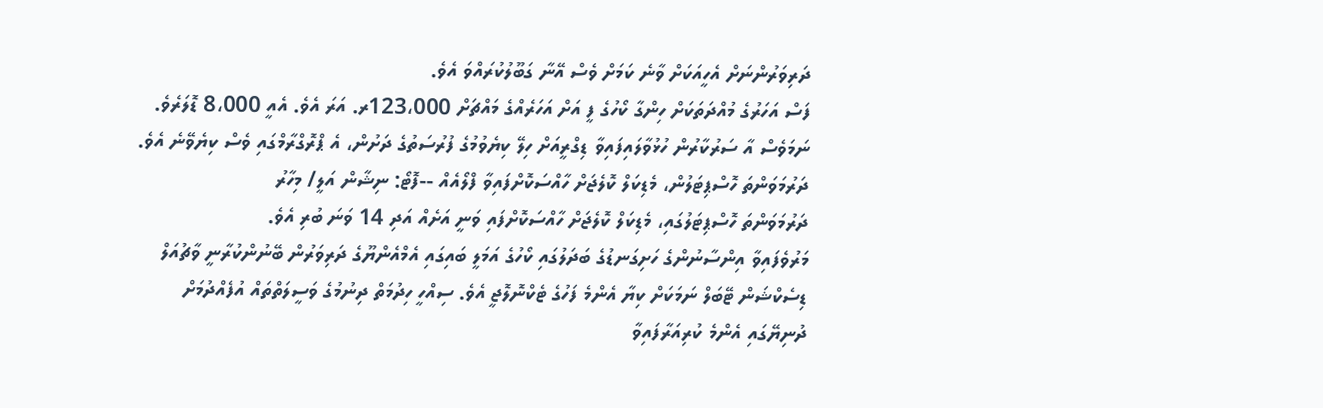ދަރިވަރުންނަށް އެހީއަކަށް ވާނެ ކަމަށް ވެސް އޭނާ ގަބޫލުކުރައްވަ އެވެ.
ފަސް އަހަރުގެ މުއްދަތަކަށް ހިންގާ ކޯހުގެ ފީ އަށް އަހަރެއްގެ މައްޗަށް 123،000ރ. އަރަ އެވެ. އެއީ 8،000 ޑޮލަރެވެ. ނަމަވެސް އާ ސަރުކާރުން ހުޅުވާލައިފައިވާ ޑިގްރީއަށް ހިލޭ ކިޔެވުމުގެ ފުރުސަތުގެ ދަށުން، އެ ޕްރޮގްރާމްގައި ވެސް ކިޔެވޭނެ އެވެ.
ދަރުމަވަންތަ ހޮސްޕިޓަލުން، މެޑިކަލް ކޮލެޖަށް ހާއްސަކޮށްފައިވާ ފްލޯއެއް --ފޮޓޯ: ނިޝާން އަލީ/ މިހާރު
ދަރުމަވަންތަ ހޮސްޕިޓަލުގައި، މެޑިކަލް ކޮލެޖަށް ހާއްސަކޮށްފައި ވަނީ އަށެއް އަދި 14 ވަނަ ބުރި އެވެ.
މަރުވެފައިވާ އިންސާނުންގެ ހަށިގަނޑުގެ ބަދަލުގައި ކޯހުގެ އަމަލީ ބައިގައި އެމްއެންޔޫގެ ދަރިވަރުން ބޭނުންކުރާނީ ވާޗުއަލް ޑިސެކްޝަން ޓޭބަލް ނަމަކަށް ކިޔާ އެންމެ ފަހުގެ ޓެކްނޮލޮޖީ އެވެ. ސިއްހީ ހިދުމަތް ދިނުމުގެ ވަސީލަތްތައް އުފެއްދުމަށް ދުނިޔޭގައި އެންމެ ކުރިއަރާފައިވާ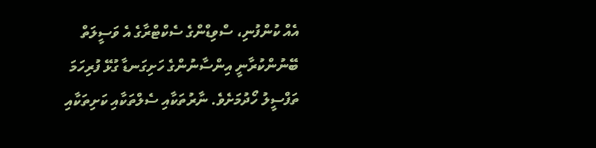އެއް ކުންފުނި، ސްވިޑްންގެ ސެކްޓްރާގެ އެ ވަސީލަތް ބޭނުންކުރާނީ އިންސާނުންގެ ހަށިގަނޑާ ގުޅޭ ފުރިހަމަ ތަފްސީލު ހޯދުމަށެވެ. ނާރުތަކާއި ސެލްތަކާއި ކަށިތަކާއި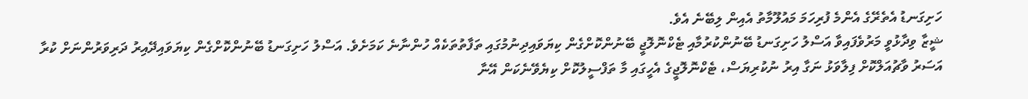ހަށިގަނޑު އެތެރޭގެ އެންމެ ފުރިހަމަ މައުލޫމާތު އެއިން ލިބޭނެ އެވެ.
ޝީޒާ ވިދާޅުވީ މަރުވެފައިވާ އަސްލު ހަށިގަނޑު ބޭނުންކުރުމާއި ޓެކްނޮލޮޖީ ބޭނުންކޮށްގެން ކިޔަވައިދިނުމުގައި ތަފާތުތަކެއް ހުންނާނެ ކަމަށެވެ. އަސްލު ހަށިގަނޑު ބޭނުންކޮށްގެން ކިޔަވައިދޭއިރު ދަރިވަރުންނަށް ކުރާ އަސަރު ވާޗުއަލްކޮށް ފިލާވަޅު ނަގާ އިރު ނުކުރިޔަސް، ޓެކްނޮލޮޖީގެ އެހީގައި މާ ތަފްސީލުކޮށް ކިޔެވޭނެކަން އޭނާ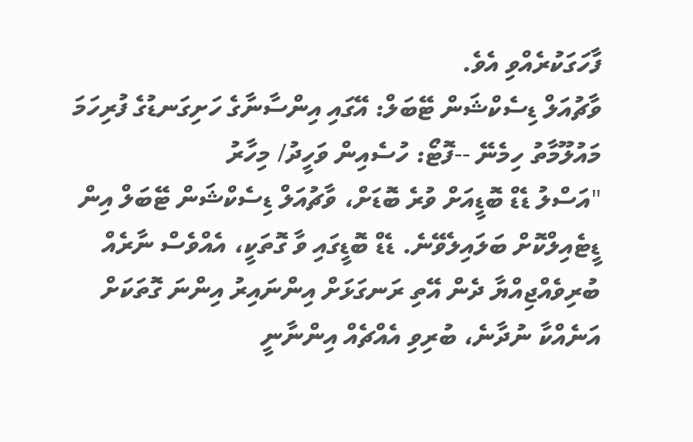ފާހަގަކުރެއްވި އެވެ.
ވާޗުއަލް ޑިސެކްޝަން ޓޭބަލް: އޭގައި އިންސާނާގެ ހަށިގަނޑުގެ ފުރިހަމަ މައުލޫމާތު ހިމެނޭ --ފޮޓޯ: ހުސެއިން ވަހީދު/ މިހާރު
"އަސްލު ޑެޑް ބޮޑީއަށް ވުރެ ބޮޑަށް، ވާޗުއަލް ޑިސެކްޝަން ޓޭބަލް އިން ޑީޓެއިލްކޮށް ބަލައިލެވޭނެ. ޑެޑް ބޮޑީގައި ވާ ގޮތަކީ، އެއްވެސް ނާރެއް ބުރިވެއްޖިއްޔާ ދެން އޭތި ރަނގަޅަށް އިންނައިރު އިންނަ ގޮތަކަށް އަނެއްކާ ނުދާނެ، ބުރިވި އެއްޗެއް އިންނާނީ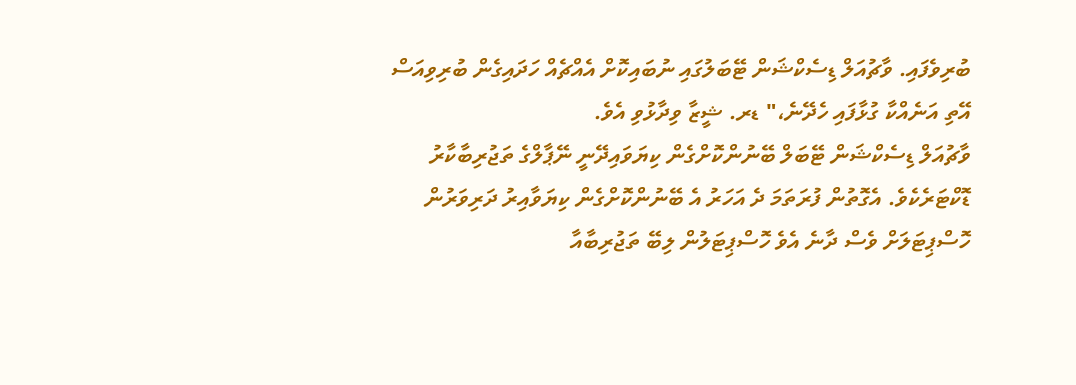ބުރިވެފައި. ވާޗުއަލް ޑިސެކްޝަން ޓޭބަލުގައި ނުބައިކޮށް އެއްޗެއް ހަދައިގެން ބުރިވިއަސް އޭތި އަނެއްކާ ގުޅާފައި ހެދޭނެ،" ޑރ. ޝީޒާ ވިދާޅުވި އެވެ.
ވާޗުއަލް ޑިސެކްޝަން ޓޭބަލް ބޭނުންކޮށްގެން ކިޔަވައިދޭނީ ނޭޕާލްގެ ތަޖުރިބާކާރު ޑޮކްޓަރެކެވެ. އެގޮތުން ފުރަތަމަ ދެ އަހަރު އެ ބޭނުންކޮށްގެން ކިޔަވާއިރު ދަރިވަރުން ހޮސްޕިޓަލަށް ވެސް ދާނެ އެވެ ހޮސްޕިޓަލުން ލިބޭ ތަޖުރިބާއާ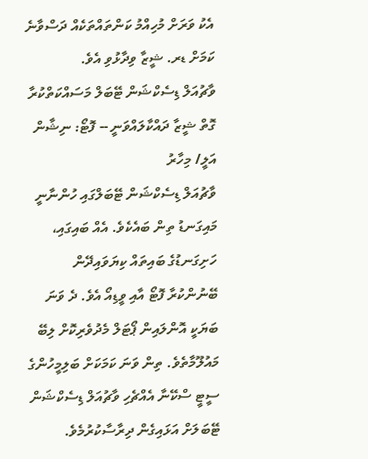އެކު ވަރަށް މުހިއްމު ކަންތައްތަކެއް ދަސްވާނެ ކަމަށް ޑރ. ޝީޒާ ވިދާޅުވި އެވެ.
ވާޗުއަލް ޑިސެކްޝަން ޓޭބަލް މަސައްކަތްކުރާ ގޮތް ޝީޒާ ދައްކާލައްވަނީ -- ފޮޓޯ: ނިޝާން އަލީ/ މިހާރު
ވާޗުއަލް ޑިސެކްޝަން ޓޭބަލްގައި ހުންނާނީ މައިގަނޑު ތިން ބައެކެވެ. އެއް ބައިގައި، ހަށިގަނޑުގެ ބައިތައް ކިޔަވައިދޭން ބޭނުންކުރާ ފޮޓޯ އާއި ވީޑިއޯ އެވެ. ދެ ވަނަ ބަޔަކީ އޮންލައިން ޕޯޓަލް މެދުވެރިކޮށް ލިބޭ މައުލޫމާތެވެ. ތިން ވަނަ ކަމަކަށް ބަލިމީހުންގެ ސީޓީ ސްކޭނާ އެއްޗެހި ވާޗުއަލް ޑިސެކްޝަން ޓޭބަލަށް އަޅައިގެން ދިރާސާކުރުމެވެ.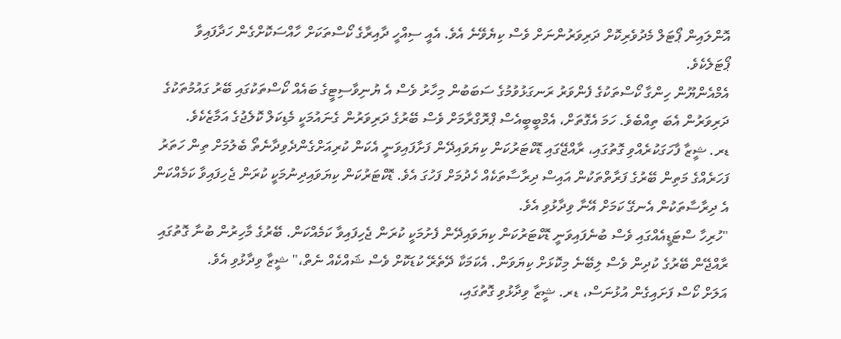އޮންލައިން ޕޯޓަލް މެދުވެރިކޮށް ދަރިވަރުންނަށް ވެސް ކިޔެވޭނެ އެވެ. އެއީ ސިއްހީ ދާއިރާގެ ކޯސްތަކަށް ހާއްސަކޮށްގެން ހަދާފައިވާ ޕޯޓަލެކެވެ.
އެމްއެންޔޫން ހިންގާ ކޯސްތަކުގެ ފެންވަރު ރަނގަޅުވުމުގެ ސަބަބުން މިހާރު ވެސް އެ ޔުނިވާސިޓީގެ ބައެއް ކޯސްތަކުގައި ބޭރު ގައުމުތަކުގެ ދަރިވަރުން އެބަ ތިއްބެވެ. ހަމަ އެގޮތަށް، އެމްބީބީއެސް ޕްރޮގްރާމަށް ވެސް ބޭރުގެ ދަރިވަރުން ގެނައުމަކީ މެޑިކަލް ކޮލެޖުގެ އަމާޒެކެވެ.
ޑރ. ޝީޒާ ފާހަގަކުރެއްވި ގޮތުގައި، ރާއްޖޭގައި ޑޮކްޓަރުކަން ކިޔަވައިދޭން ފަށާފައިވަނީ އެކަން ކުރިއަށްގެންދެވިދާނެތޯ ބެލުމަށް ތިން ހަތަރު ފަހަރެއްގެ މަތިން ބޭރުގެ ފަރާތްތަކުން އައިސް ދިރާސާތަކެއް ހެދުމަށް ފަހުގަ އެވެ. ޑޮކްޓަރުކަން ކިޔަވައިދިނުމަކީ ކުރަން ޖެހިފައިވާ ކަމެއްކަން އެ ދިރާސާތަކުން އެނގޭ ކަމަށް އޭނާ ވިދާޅުވި އެވެ.
"ހުރިހާ ސްޓަޑީއެއްގައި ވެސް ބުނެފައިވަނީ ޑޮކްޓަރުކަން ކިޔަވައިދޭން ފެށުމަކީ ކުރަން ޖެހިފައިވާ ކަމެއްކަން. ބޭރުގެ މާހިރުން ބުނާ ގޮތުގައި ރާއްޖޭން ބޭރުގެ ކުދިން ވެސް ލިބޭނެ މިކޮޅަށް ކިޔަވަން. އެކަމަކާ ދޭތެރޭ ކުޑަކޮށް ވެސް ޝައްކެއް ނެތް،" ޝީޒާ ވިދާޅުވި އެވެ.
އަލަށް ކޯސް ފަށައިގެން އުޅުނަސް، ޑރ. ޝީޒާ ވިދާޅުވި ގޮތުގައި،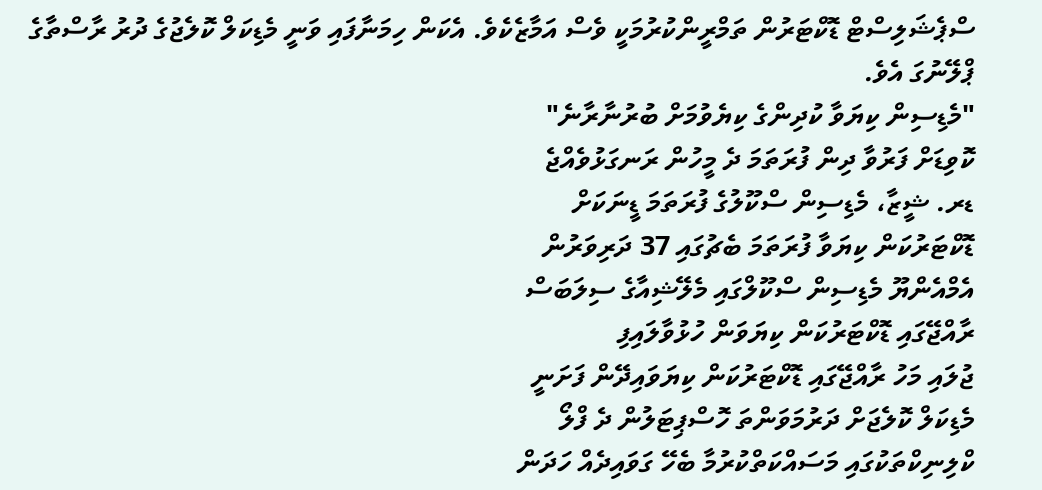ސްޕެޝަލިސްޓް ޑޮކްޓަރުން ތަމްރީންކުރުމަކީ ވެސް އަމާޒެކެވެ. އެކަން ހިމަނާފައި ވަނީ މެޑިކަލް ކޮލެޖުގެ ދުރު ރާސްތާގެ ޕްލޭނުގަ އެވެ.
"މެޑިސިން ކިޔަވާ ކުދިންގެ ކިޔެވުމަށް ބުރުނާރާނެ"
ކޮވިޑަށް ފަރުވާ ދިން ފުރަތަމަ ދެ މީހުން ރަނގަޅުވެއްޖެ
ޑރ. ޝީޒާ، މެޑިސިން ސްކޫލުގެ ފުރަތަމަ ޑީނަކަށް
ޑޮކްޓަރުކަން ކިޔަވާ ފުރަތަމަ ބެޗުގައި 37 ދަރިވަރުން
އެމްއެންޔޫ މެޑިސިން ސްކޫލްގައި މެލޭޝިއާގެ ސިލަބަސް
ރާއްޖޭގައި ޑޮކްޓަރުކަން ކިޔަވަން ހުޅުވާލައިފި
ޖުލައި މަހު ރާއްޖޭގައި ޑޮކްޓަރުކަން ކިޔަވައިދޭން ފަށަނީ
މެޑިކަލް ކޮލެޖަށް ދަރުމަވަންތަ ހޮސްޕިޓަލުން ދެ ފްލޯ
ކްލިނިކްތަކުގައި މަސައްކަތްކުރުމާ ބެހޭ ގަވައިދެއް ހަދަން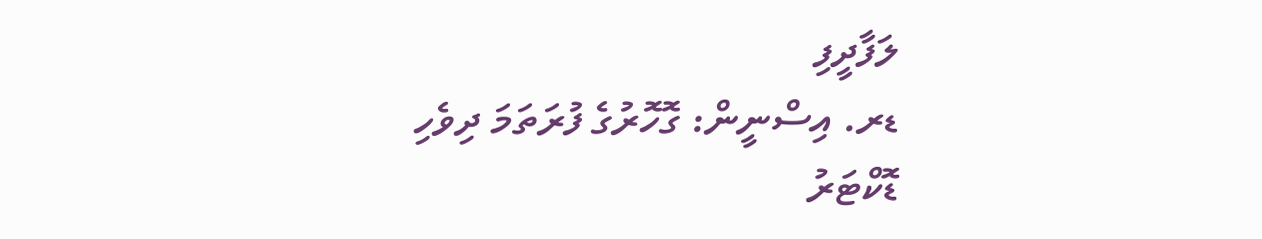ލަފާދީފި
ޑރ. އިސްނީން: ގޮހޮރުގެ ފުރަތަމަ ދިވެހި ޑޮކްޓަރު